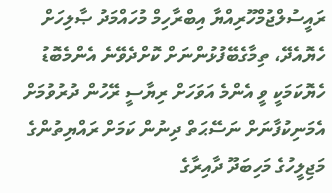ރައީސުލްޖުމްހޫރިއްޔާ އިބްރާހިމް މުހައްމަދު ޞާލިހަށް ހެޔޮއެދޭ، ތިމާގެބޭފުޅުންނަށް ކޮށްދެވޭނެ އެންމެބޮޑު ހެޔޮކަމަކީ ވީ އެންމެ އަވަހަށް ރިޔާސީ ރޭހުން ދުރުވުމަށް އެމަނިކުފާނަށް ނަސޭޙަތް ދިނުން ކަމަށް ރައްޔިތުންގެ މަޖިލީހުގެ މަހިބަދޫ ދާއިރާގެ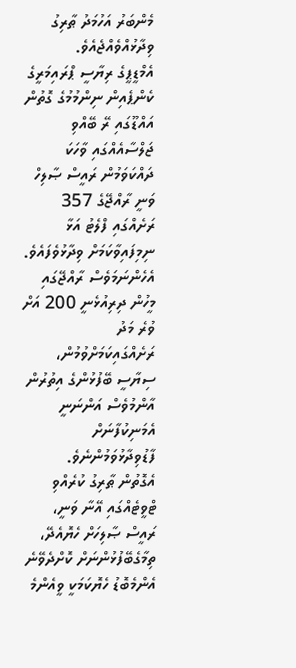މެންބަރު އަހުމަދު ޠާރިގު ވިދާޅުއްވެއްޖެއެވެ.
އެމްޑީޕީގެ ރިޔާސީ ޕްރައިމަރީގެ ކެންޕެއިން ނިންމުމުގެ ގޮތުން އައްޑޫގައި ރޭ ބޭއްވި ޖަލްސާއެއްގައި ވާހަކަ ދައްކަވަމުން ރައީސް ޞާލިހް ވަނީ ރާއްޖޭގެ 357 ރަށެއްގައި ފްލެޓު އަޅާ ނިމިފައިވާކަމަށް ވިދާޅުވެފައެވެ. އެހެންނަމަވެސް ރާއްޖޭގައި މީހުން ދިރިއުޅެނީ 200 އަށް ވުރެ މަދު ރަށެއްގައިކަމަށްވުމުން، ސިޔާސީ ބޭފުޅުންގެ އިތުރުން އާންމުވެސް އަންނަނީ އެމަނިކުފާނަށް ފާޑުވިދާޅުވަމުންނެވެ.
އެގޮތުން ޠާރިގު ކުރެއްވި ޓްވީޓެއްގައި އޭނާ ވަނީ، ރައީސް ޞާލިހަށް ހެޔޮއެދޭ، ތިމާގެބޭފުޅުންނަށް ކޮށްދެވޭނެ އެންމެބޮޑު ހެޔޮކަމަކީ ވީއެންމެ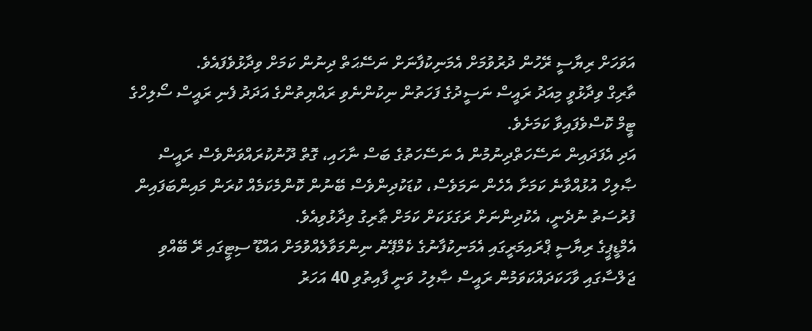އަވަހަށް ރިޔާސީ ރޭހުން ދުރުވުމަށް އެމަނިކުފާނަށް ނަސޭޙަތް ދިނުން ކަމަށް ވިދާޅުވެފައެވެ.
ތާރިގް ވިދާޅުވީ މިއަދު ރައީސް ނަސީދުގެ ފަހަތުން ނިކުންނެވި ރައްޔިތުންގެ އަދަދު ފެނި ރައީސް ސޯލިހްގެ ޓީމް ކޮސްވެފައިވާ ކަމަށެވެ.
އަދި އެފަދައިން ނަސޭހަތްދިނުމުން އެ ނަސޭހަތުގެ ބަސް ނާހައި، ގޮތް ދޫނުކުރައްވަންވެސް ރައީސް ޞާލިހް އުޅުއްވާނެ ކަމަށާ އެހެން ނަމަވެސް، ކުޑަކުދިންވެސް ބޭނުން ކޮންމެކަމެއް ކުރަން މައިންބަފައިން ފުރުސަތު ނުދެނީ، އެކުދިންނަށް ރަގަޅަކަށް ކަމަށް ޠާރިގު ވިދާޅުވިއެވެ.
އެމްޑީޕީގެ ރިޔާސީ ޕްރައިމަރީގައި އެމަނިކުފާނުގެ ކެމްޕޭނު ނިންމަވާލެއްވުމަށް އައްޑޫ ސިޓީގައި ރޭ ބޭއްވި ޖަލްސާގައި ވާހަކަދައްކަވަމުން ރައީސް ޞާލިހު ވަނީ ފާއިތުވި 40 އަހަރު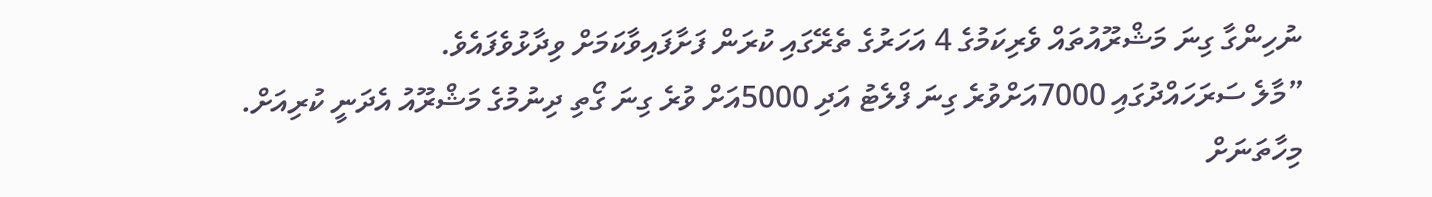ނުހިންގާ ގިނަ މަޝްރޫއުތައް ވެރިކަމުގެ 4 އަހަރުގެ ތެރޭގައި ކުރަން ފަށާފައިވާކަމަށް ވިދާޅުވެފައެވެ.
”މާލެ ސަރަހައްދުގައި 7000އަށްވުރެ ގިނަ ފްލެޓު އަދި 5000އަށް ވުރެ ގިނަ ގޯތި ދިނުމުގެ މަޝްރޫއު އެދަނީ ކުރިއަށް. މިހާތަނަށް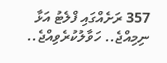357 ރަށެއްގައި ފްލެޓު އަޅާ ނިމިއްޖެ.. ހަވާލުކުރެވިއްޖެ..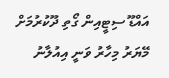އައްޑޫ ސިޓީއިން ގޯތި ދޫކުރުމަށް މޭޔަރު މިހާރު ވަނީ އިއުލާނު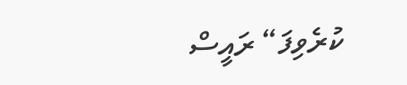ކުރެވިފަ“ ރައީސް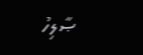ޞާލިހު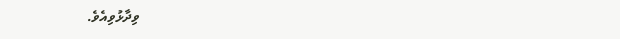ވިދާޅުވިއެވެ.